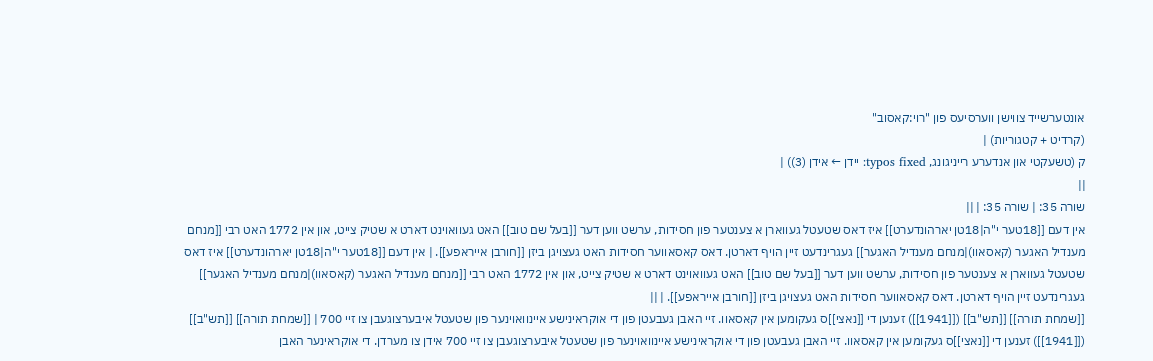אונטערשייד צווישן ווערסיעס פון "רוי:קאסוב"
(קרדיט + קטגוריות) |
ק (טשעקטי און אנדערע רייניגונג, typos fixed: יידן ← אידן (3)) |
||
שורה 35: | שורה 35: | ||
אין דעם [[18טער י"ה|18טן יארהונדערט]] איז דאס שטעטל געווארן א צענטער פון חסידות, ערשט ווען דער [[בעל שם טוב]] האט געוואוינט דארט א שטיק צייט, און אין 1772 האט רבי [[מנחם מענדיל האגער (קאסאוו)|מנחם מענדיל האגער]] געגרינדעט זיין הויף דארטן. דאס קאסאווער חסידות האט געצויגן ביזן [[חורבן אייראפע]]. | אין דעם [[18טער י"ה|18טן יארהונדערט]] איז דאס שטעטל געווארן א צענטער פון חסידות, ערשט ווען דער [[בעל שם טוב]] האט געוואוינט דארט א שטיק צייט, און אין 1772 האט רבי [[מנחם מענדיל האגער (קאסאוו)|מנחם מענדיל האגער]] געגרינדעט זיין הויף דארטן. דאס קאסאווער חסידות האט געצויגן ביזן [[חורבן אייראפע]]. | ||
[[שמחת תורה]] [[תש"ב]] ([[1941]]) זענען די [[נאצי]]ס געקומען אין קאסאוו. זיי האבן געבעטן פון די אוקראינישע איינוואוינער פון שטעטל איבערצוגעבן צו זיי 700 | [[שמחת תורה]] [[תש"ב]] ([[1941]]) זענען די [[נאצי]]ס געקומען אין קאסאוו. זיי האבן געבעטן פון די אוקראינישע איינוואוינער פון שטעטל איבערצוגעבן צו זיי 700 אידן צו מערדן. די אוקראינער האבן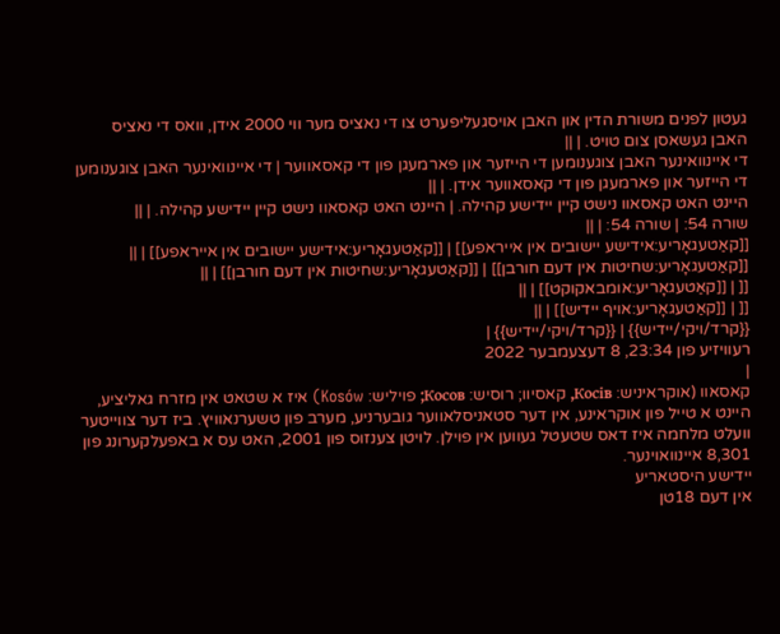געטון לפנים משורת הדין און האבן אויסגעליפערט צו די נאציס מער ווי 2000 אידן, וואס די נאציס האבן געשאסן צום טויט. | ||
די איינוואינער האבן צוגענומען די הייזער און פארמעגן פון די קאסאווער | די איינוואינער האבן צוגענומען די הייזער און פארמעגן פון די קאסאווער אידן. | ||
היינט האט קאסאוו נישט קיין יידישע קהילה. | היינט האט קאסאוו נישט קיין יידישע קהילה. | ||
שורה 54: | שורה 54: | ||
[[קאַטעגאָריע:אידישע יישובים אין אייראפע]] | [[קאַטעגאָריע:אידישע יישובים אין אייראפע]] | ||
[[קאַטעגאָריע:שחיטות אין דעם חורבן]] | [[קאַטעגאָריע:שחיטות אין דעם חורבן]] | ||
[[ | [[קאַטעגאָריע:אומבאקוקט]] | ||
[[ | [[קאַטעגאָריע:אויף יידיש]] | ||
{{קרד/ויקי/יידיש}} | {{קרד/ויקי/יידיש}} |
רעוויזיע פון 23:34, 8 דעצעמבער 2022
|
קאסאוו (אוקראיניש: Косів, קאסיוו; רוסיש: Косов; פויליש: Kosów) איז א שטאט אין מזרח גאליציע, היינט א טייל פון אוקראינע, אין דער סטאניסלאווער גובערניע, מערב פון טשערנאוויץ. ביז דער צווייטער וועלט מלחמה איז דאס שטעטל געווען אין פוילן. לויטן צענזוס פון 2001, האט עס א באפעלקערונג פון 8,301 איינוואוינער.
יידישע היסטאריע
אין דעם 18טן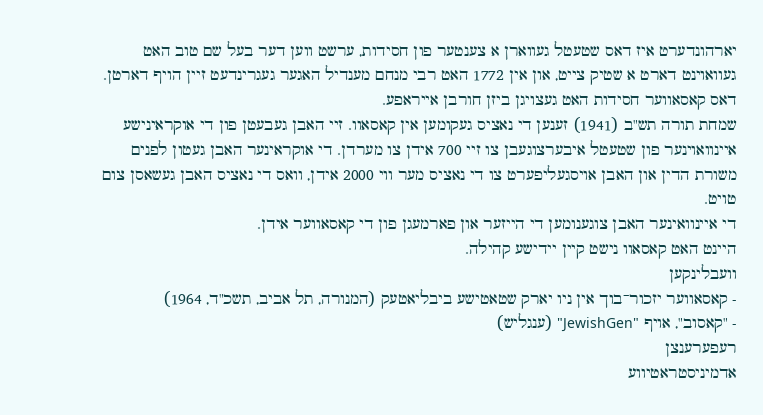יארהונדערט איז דאס שטעטל געווארן א צענטער פון חסידות, ערשט ווען דער בעל שם טוב האט געוואוינט דארט א שטיק צייט, און אין 1772 האט רבי מנחם מענדיל האגער געגרינדעט זיין הויף דארטן. דאס קאסאווער חסידות האט געצויגן ביזן חורבן אייראפע.
שמחת תורה תש"ב (1941) זענען די נאציס געקומען אין קאסאוו. זיי האבן געבעטן פון די אוקראינישע איינוואוינער פון שטעטל איבערצוגעבן צו זיי 700 אידן צו מערדן. די אוקראינער האבן געטון לפנים משורת הדין און האבן אויסגעליפערט צו די נאציס מער ווי 2000 אידן, וואס די נאציס האבן געשאסן צום טויט.
די איינוואינער האבן צוגענומען די הייזער און פארמעגן פון די קאסאווער אידן.
היינט האט קאסאוו נישט קיין יידישע קהילה.
וועבלינקען
- קאסאווער יזכור־בוך אין ניו יארק שטאטישע ביבליאטעק (המנורה, תל אביב, תשכ"ד, 1964)
- "קאסוב", אויף "JewishGen" (ענגליש)
רעפערענצן
אדמיניסטראטיווע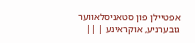אפטיילן פון סטאניסלאווער גובערניע, אוקראינע | ||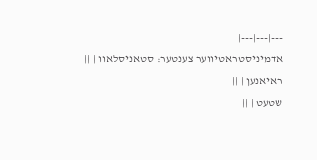---|---|---|
אדמיניסטראטיווער צענטער: סטאניסלאוו | ||
ראיאנען | ||
שטעט | ||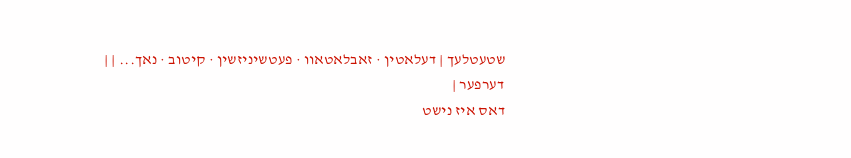שטעטלעך | דעלאטין · זאבלאטאוו · פעטשיניזשין · קיטוב · נאך... | |
דערפער |
דאס איז נישט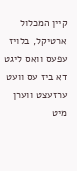קיין המכלול ארטיקל, בלויז עפעס וואס ליגט דא ביז עס וועט ערזעצט ווערן מיט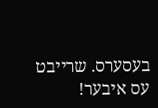בעסערס. שרייבט עס איבער!